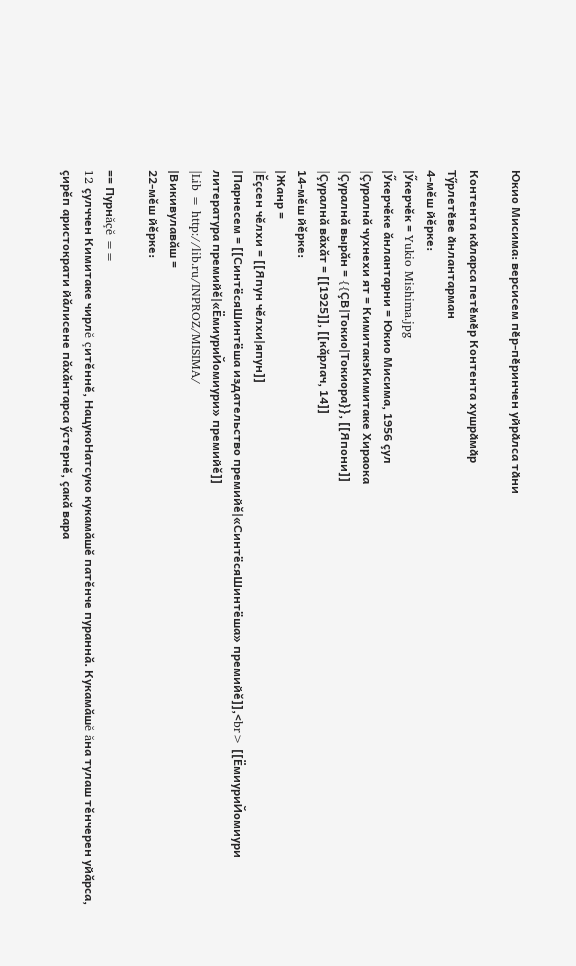Юкио Мисима: версисем пӗр-пӗринчен уйрӑлса тӑни

Контента кӑларса петӗмӗр Контента хушрӑмӑр
Тӳрлетӗве ӑнлантарман
4-мĕш йĕрке:
|Ӳкерчĕк = Yukio Mishima.jpg
|Ӳкерчĕке ăнлантарни = Юкио Мисима, 1956 çул
|Çуралнă чухнехи ят = КимитакэКимитаке Хираока
|Çуралнă вырăн = {{ÇВ|Токио|Токиора}}, [[Япони]]
|Çуралнă вăхăт = [[1925]], [[кăрлач, 14]]
14-мĕш йĕрке:
|Жанр =
|Ĕçсен чĕлхи = [[Япун чĕлхи|япун]]
|Парнесем = [[СинтёсяШинтёша издательство премийĕ|«СинтёсяШинтёша» премийĕ]],<br> [[ЁмиуриЙомиури литература премийĕ|«ЁмиуриЙомиури» премийĕ]]
|Lib = http://lib.ru/INPROZ/MISIMA/
|Викивулавăш =
22-мĕш йĕрке:

== Пурнăçĕ ==
12 çулччен Кимитаке чирлĕ çитĕннĕ, НацукоНатсуко кукамăшĕ патĕнче пураннă. Кукамăшĕ ăна тулаш тĕнчерен уйăрса, çирĕп аристократи йăлисене пăхăнтарса ӳстернĕ, çакă вара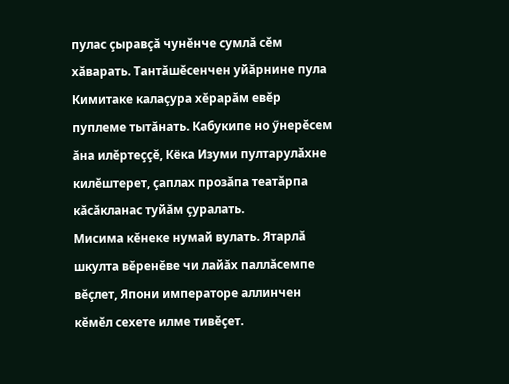пулас çыравçă чунĕнче сумлă сĕм хăварать. Тантăшĕсенчен уйăрнине пула Кимитаке калаçура хĕрарăм евĕр пуплеме тытăнать. Кабукипе но ӳнерĕсем ăна илĕртеççĕ, Кёка Изуми пултарулăхне килĕштерет, çаплах прозăпа театăрпа кăсăкланас туйăм çуралать.
Мисима кĕнеке нумай вулать. Ятарлă шкулта вĕренĕве чи лайăх паллăсемпе вĕçлет, Япони императоре аллинчен кĕмĕл сехете илме тивĕçет.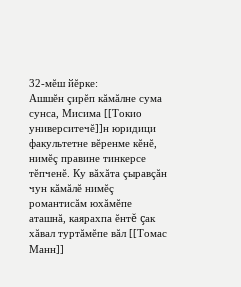32-мĕш йĕрке:
Ашшĕн çирĕп кăмăлне сума сунса, Мисима [[Токио университечĕ]]н юридици факультетне вĕренме кĕнĕ, нимĕç правине тинкерсе тĕпченĕ. Ку вăхăта çыравçăн чун кăмăлĕ нимĕç романтисăм юхăмĕпе аташнă, каярахпа ĕнтĕ çак хăвал туртăмĕпе вăл [[Томас Манн]]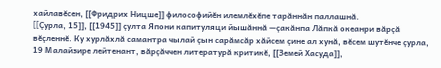хайлавĕсен, [[Фридрих Ницше]] философийĕн илемлĕхĕпе тарăннăн паллашнă.
[[Çурла, 15]], [[1945]] çулта Япони капитуляци йышăннă —çакăнпа Лăпкă океанри вăрçă вĕçленнĕ. Ку хурлăхлă самантра чылай çын сарăмсăр хăйсем çине ал хунă, вĕсем шутĕнче çурла, 19 Малайзире лейтенант, вăрçăччен литературă критикĕ, [[Земей Хасуда]],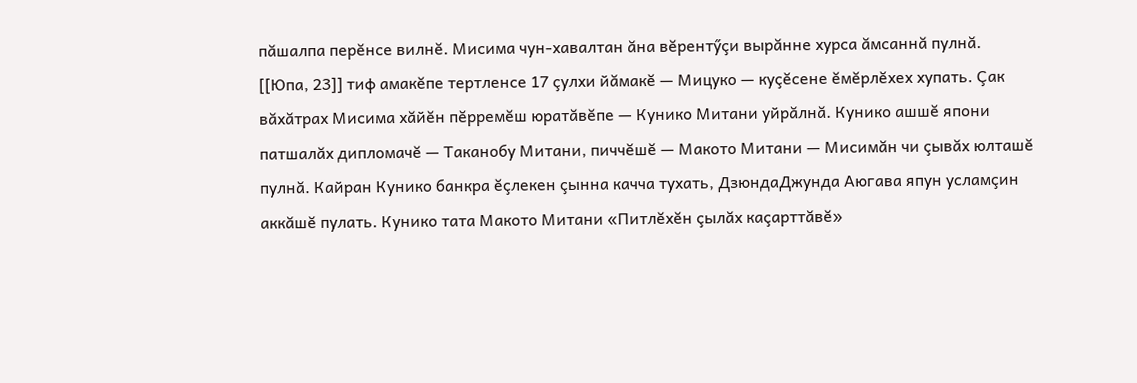пăшалпа перĕнсе вилнĕ. Мисима чун-хавалтан ăна вĕрентӳçи вырăнне хурса ăмсаннă пулнă.
[[Юпа, 23]] тиф амакĕпе тертленсе 17 çулхи йăмакĕ — Мицуко — куçĕсене ĕмĕрлĕхех хупать. Çак вăхăтрах Мисима хăйĕн пĕрремĕш юратăвĕпе — Кунико Митани уйрăлнă. Кунико ашшĕ япони патшалăх дипломачĕ — Таканобу Митани, пиччĕшĕ — Макото Митани — Мисимăн чи çывăх юлташĕ пулнă. Кайран Кунико банкра ĕçлекен çынна качча тухать, ДзюндаДжунда Аюгава япун усламçин аккăшĕ пулать. Кунико тата Макото Митани «Питлĕхĕн çылăх каçарттăвĕ»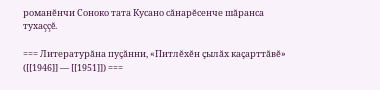романĕнчи Соноко тата Кусано сăнарĕсенче шăранса тухаççĕ.

=== Литературăна пуçăнни, «Питлĕхĕн çылăх каçарттăвĕ» ([[1946]] — [[1951]]) ===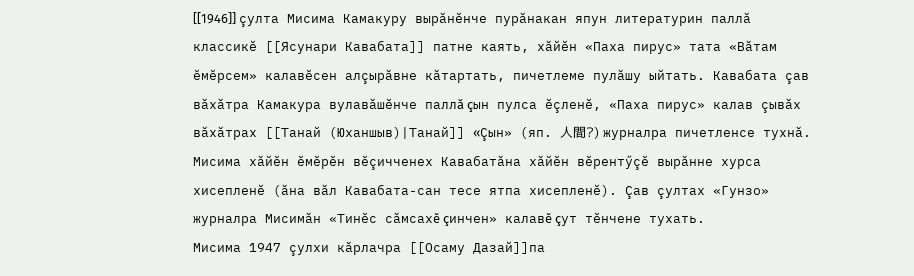[[1946]] çулта Мисима Камакуру вырăнĕнче пурăнакан япун литературин паллă классикĕ [[Ясунари Кавабата]] патне каять, хăйĕн «Паха пирус» тата «Вăтам ĕмĕрсем» калавĕсен алçырăвне кăтартать, пичетлеме пулăшу ыйтать. Кавабата çав вăхăтра Камакура вулавăшĕнче паллă çын пулса ĕçленĕ, «Паха пирус» калав çывăх вăхăтрах [[Танай (Юханшыв)|Танай]] «Çын» (яп. 人間?) журналра пичетленсе тухнă. Мисима хăйĕн ĕмĕрĕн вĕçичченех Кавабатăна хăйĕн вĕрентӳçĕ вырăнне хурса хисепленĕ (ăна вăл Кавабата-сан тесе ятпа хисепленĕ). Çав çултах «Гунзо» журналра Мисимăн «Тинĕс сăмсахĕ çинчен» калавĕ çут тĕнчене тухать.
Мисима 1947 çулхи кăрлачра [[Осаму Дазай]]па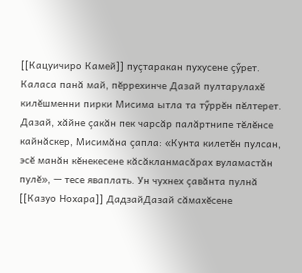[[Кацуичиро Камей]] пуçтаракан пухусене çӳрет. Каласа панă май, пĕррехинче Дазай пултарулахĕ килĕшменни пирки Мисима ытла та тӳррĕн пĕлтерет. Дазай, хăйне çакăн пек чарсăр палăртнипе тĕлĕнсе кайнăскер, Мисимăна çапла: «Кунта килетĕн пулсан, эсĕ манăн кĕнекесене кăсăкланмасăрах вуламастăн пулĕ», — тесе яваплать. Ун чухнех çавăнта пулнă [[Казуо Нохара]] ДадзайДазай сăмахĕсене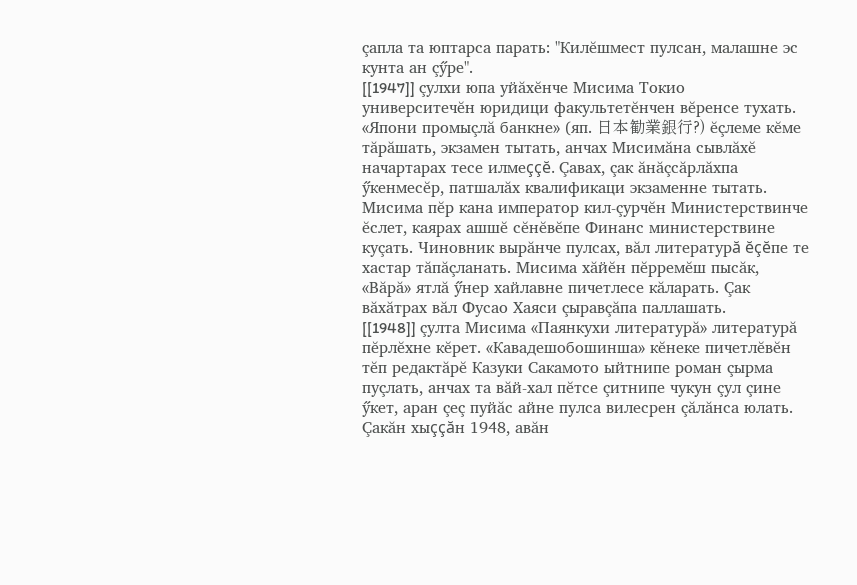çапла та юптарса парать: "Килĕшмест пулсан, малашне эс кунта ан çӳре".
[[1947]] çулхи юпа уйăхĕнче Мисима Токио университечĕн юридици факультетĕнчен вĕренсе тухать. «Япони промыçлă банкне» (яп. 日本勧業銀行?) ĕçлеме кĕме тăрăшать, экзамен тытать, анчах Мисимăна сывлăхĕ начартарах тесе илмеççĕ. Çавах, çак ăнăçсăрлăхпа ӳкенмесĕр, патшалăх квалификаци экзаменне тытать. Мисима пĕр кана император кил-çурчĕн Министерствинче ĕслет, каярах ашшĕ сĕнĕвĕпе Финанс министерствине куçать. Чиновник вырăнче пулсах, вăл литературă ĕçĕпе те хастар тăпăçланать. Мисима хăйĕн пĕрремĕш пысăк, «Вăрă» ятлă ӳнер хайлавне пичетлесе кăларать. Çак вăхăтрах вăл Фусао Хаяси çыравçăпа паллашать.
[[1948]] çулта Мисима «Паянкухи литературă» литературă пĕрлĕхне кĕрет. «Кавадешобошинша» кĕнеке пичетлĕвĕн тĕп редактăрĕ Казуки Сакамото ыйтнипе роман çырма пуçлать, анчах та вăй-хал пĕтсе çитнипе чукун çул çине ӳкет, аран çеç пуйăс айне пулса вилесрен çăлăнса юлать. Çакăн хыççăн 1948, авăн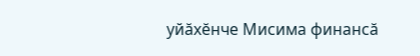уйăхĕнче Мисима финансă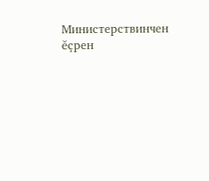Министерствинчен ĕçрен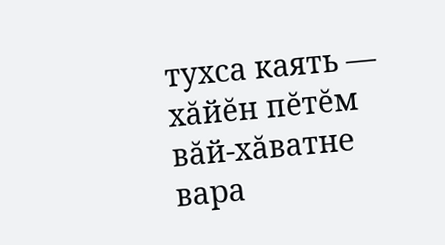тухса каять — хăйĕн пĕтĕм вăй-хăватне вара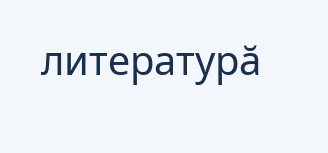литературă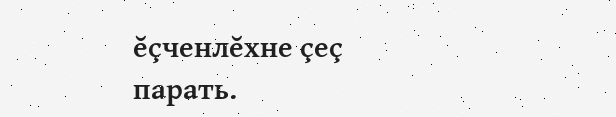ĕçченлĕхне çеç парать.